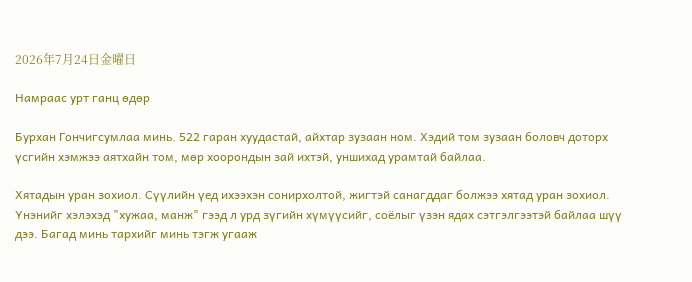2026年7月24日金曜日

Намраас урт ганц өдөр

Бурхан Гончигсумлаа минь. 522 гаран хуудастай, айхтар зузаан ном. Хэдий том зузаан боловч доторх үсгийн хэмжээ аятхайн том, мөр хоорондын зай ихтэй, уншихад урамтай байлаа.

Хятадын уран зохиол. Сүүлийн үед ихээхэн сонирхолтой, жигтэй санагддаг болжээ хятад уран зохиол. Үнэнийг хэлэхэд "хужаа, манж" гээд л урд зүгийн хүмүүсийг, соёлыг үзэн ядах сэтгэлгээтэй байлаа шүү дээ. Багад минь тархийг минь тэгж угааж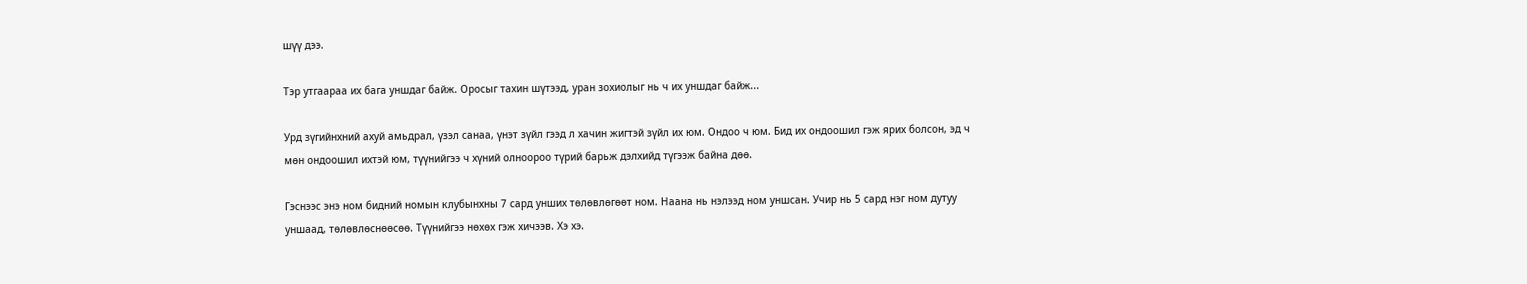шүү дээ.

Тэр утгаараа их бага уншдаг байж. Оросыг тахин шүтээд, уран зохиолыг нь ч их уншдаг байж...

Урд зүгийнхний ахуй амьдрал, үзэл санаа, үнэт зүйл гээд л хачин жигтэй зүйл их юм. Ондоо ч юм. Бид их ондоошил гэж ярих болсон, эд ч мөн ондоошил ихтэй юм, түүнийгээ ч хүний олноороо түрий барьж дэлхийд түгээж байна дөө.

Гэснээс энэ ном бидний номын клубынхны 7 сард унших төлөвлөгөөт ном. Наана нь нэлээд ном уншсан. Учир нь 5 сард нэг ном дутуу уншаад, төлөвлөснөөсөө. Түүнийгээ нөхөх гэж хичээв. Хэ хэ.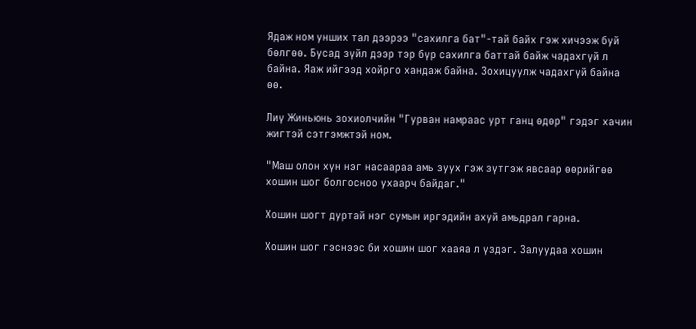Ядаж ном унших тал дээрээ "сахилга бат"-тай байх гэж хичээж буй бөлгөө. Бусад зүйл дээр тэр бүр сахилга баттай байж чадахгүй л байна. Яаж ийгээд хойрго хандаж байна. Зохицуулж чадахгүй байна өө.

Лиү Жиньюнь зохиолчийн "Гурван намраас урт ганц өдөр" гэдэг хачин жигтэй сэтгэмжтэй ном.

"Маш олон хүн нэг насаараа амь зуух гэж зүтгэж явсаар өөрийгөө хошин шог болгосноо ухаарч байдаг."

Хошин шогт дуртай нэг сумын иргэдийн ахуй амьдрал гарна.

Хошин шог гэснээс би хошин шог хааяа л үздэг. Залуудаа хошин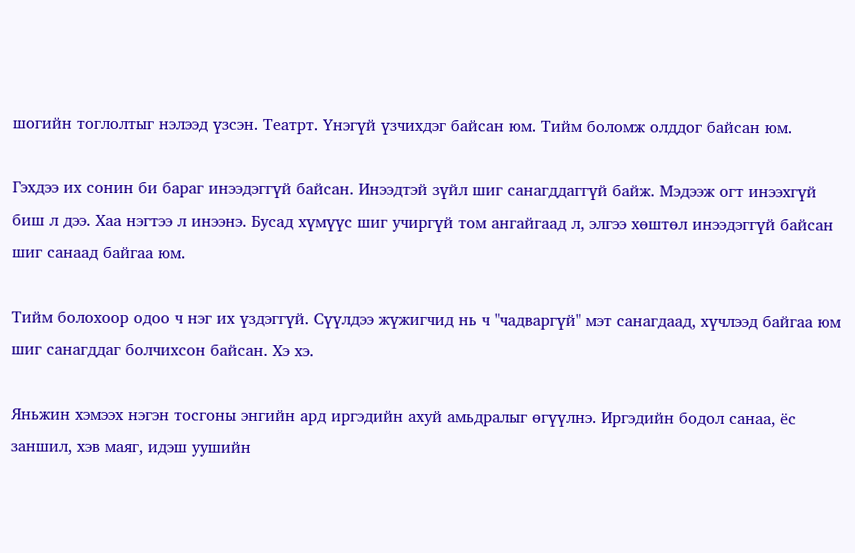шогийн тоглолтыг нэлээд үзсэн. Театрт. Үнэгүй үзчихдэг байсан юм. Тийм боломж олддог байсан юм.

Гэхдээ их сонин би бараг инээдэггүй байсан. Инээдтэй зүйл шиг санагддаггүй байж. Мэдээж огт инээхгүй биш л дээ. Хаа нэгтээ л инээнэ. Бусад хүмүүс шиг учиргүй том ангайгаад л, элгээ хөштөл инээдэггүй байсан шиг санаад байгаа юм.

Тийм болохоор одоо ч нэг их үздэггүй. Сүүлдээ жүжигчид нь ч "чадваргүй" мэт санагдаад, хүчлээд байгаа юм шиг санагддаг болчихсон байсан. Хэ хэ.

Яньжин хэмээх нэгэн тосгоны энгийн ард иргэдийн ахуй амьдралыг өгүүлнэ. Иргэдийн бодол санаа, ёс заншил, хэв маяг, идэш уушийн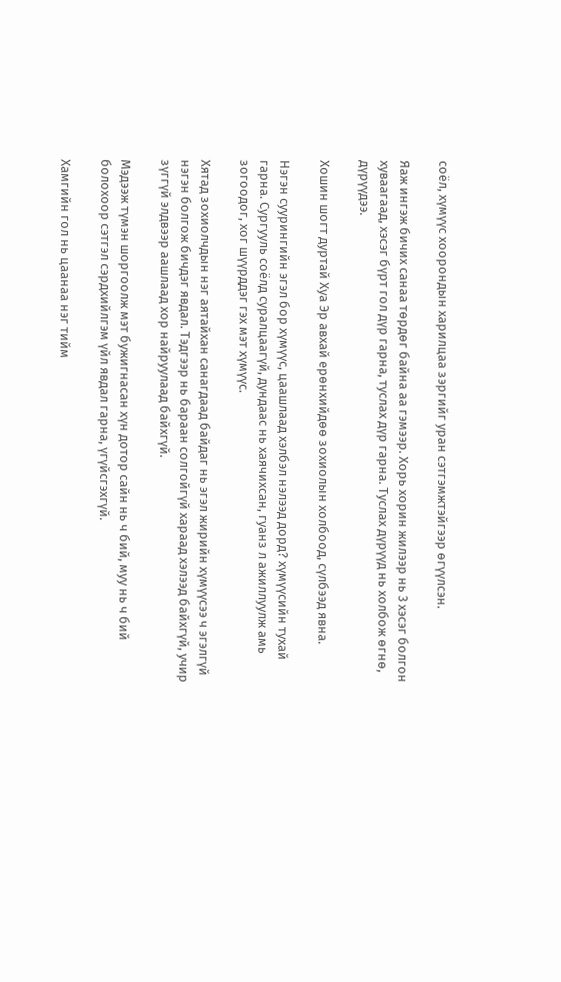соёл, хүмүүс хоорондын харилцаа зэргийг уран сэтгэмжтэйгээр өгүүлсэн.

Яаж ингэж бичих санаа төрдөг байна аа гэмээр. Хорь хорин жилээр нь 3 хэсэг болгон хуваагаад, хэсэг бүрт гол дүр гарна, туслах дүр гарна. Туслах дүрүүд нь холбож өгнө, дүрүүдээ.

Хошин шогт дуртай Хуа Эр авхай ерөнхийдөө зохиолын холбоод, сүлбээд явна.

Нэгэн суурингийн эгэл бор хүмүүс, цаашлаад хэлбэл нэлээд дорд? хүмүүсийн тухай гарна. Сургууль соёлд суралцаагүй, дундаас нь хаячихсан, гуанз л ажиллуулж амь зогоодог, хог шүүрддэг гэх мэт хүмүүс.

Хятад зохиолчдын нэг аятайхан санагдаад байдаг нь эгэл жирийн хүмүүсээ ч эгэлгүй нэгэн болгож бичдэг явдал. Тэдгээр нь бараан солгойгүй хараад хэлээд байхгүй, учир зүггүй элдвээр аашлаад хор найруулаад байхгүй.

Мэдээж түмэн шоргоолж мэт бужигнасан хүн дотор сайн нь ч бий, муу нь ч бий болохоор сэтгэл сэрдхийлгэм үйл явдал гарна, үгүйсгэхгүй.

Хамгийн гол нь цаанаа нэг тийм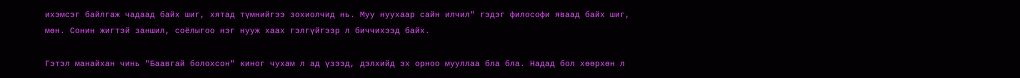ихэмсэг байлгаж чадаад байх шиг, хятад түмнийгээ зохиолчид нь. Муу нуухаар сайн илчил" гэдэг философи яваад байх шиг, мөн. Сонин жигтэй заншил, соёлыгоо нэг нууж хаах гэлгүйгээр л биччихээд байх.

Гэтэл манайхан чинь "Баавгай болохсон" киног чухам л ад үзээд, дэлхийд эх орноо мууллаа бла бла. Надад бол хөөрхөн л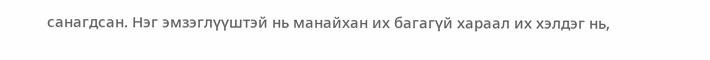санагдсан. Нэг эмзэглүүштэй нь манайхан их багагүй хараал их хэлдэг нь,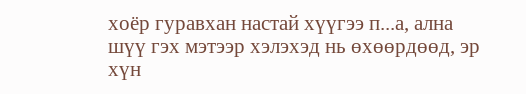хоёр гуравхан настай хүүгээ п...а, ална шүү гэх мэтээр хэлэхэд нь өхөөрдөөд, эр хүн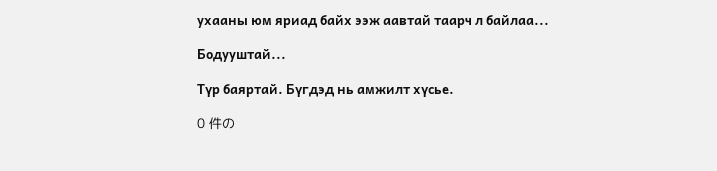ухааны юм яриад байх ээж аавтай таарч л байлаа...

Бодууштай...

Түр баяртай. Бүгдэд нь амжилт хүсье.

0 件の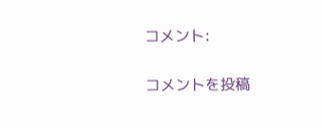コメント:

コメントを投稿